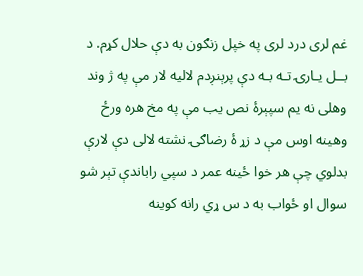غم لری درد لری په خپل زنګون به دې حلال کړم. د بــل یـارۍ تـه بـه دې پرېنږدم لالیه لار مې په ژ وند وهلی نه یم سپېرۀ نص یب مې په مخ هره ورځ وهینه اوس مې د زړ ۀ رضاګۍ نشته لالی دې لارې بدلوي چې هر خوا ځینه عمر د سپي راباندې تېر شو سوال او ځواب به د س ړي رانه کوینه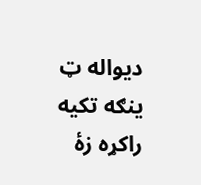دیواله ټ ینګه تکیه راکړه زۀ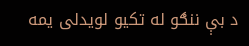د بې ننګو له تکیو لویدلی یمه